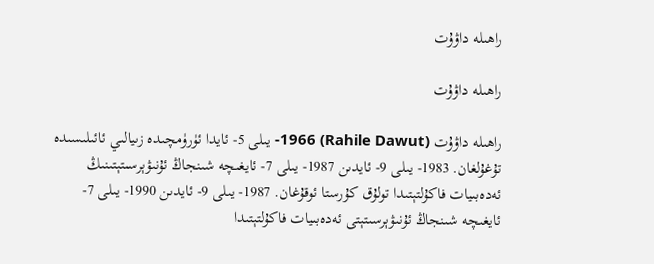راھىلە داۋۇت

راھىلە داۋۇت

راھىلە داۋۇت (Rahile Dawut) 1966- يىلى 5- ئايدا ئۈرۈمچىدە زىيالىي ئائىلىسىدە تۇغۇلغان. 1983- يىلى 9- ئايدىن 1987- يىلى 7- ئايغىچە شىنجاڭ ئۇنىۋېرسىتېتىنىڭ ئەدەبىيات فاكۇلتېتىدا تولۇق كۇرستا ئوقۇغان. 1987- يىلى 9- ئايدىن 1990- يىلى 7- ئايغىچە شىنجاڭ ئۇنىۋېرسىتېتى ئەدەبىيات فاكۇلتېتىدا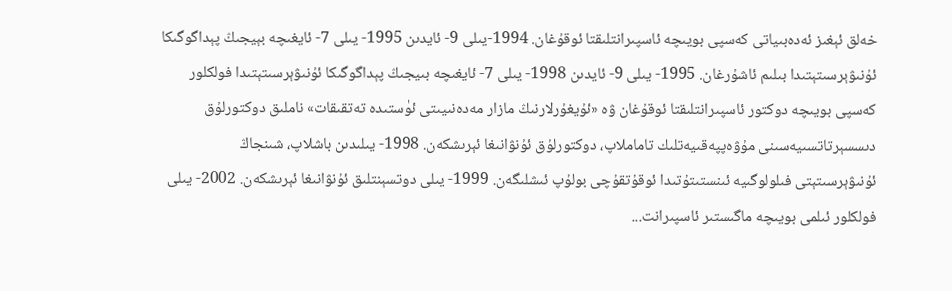خەلق ئېغىز ئەدەبىياتى كەسپى بويىچە ئاسپىرانتلىقتا ئوقۇغان. 1994-يىلى 9- ئايدىن 1995- يىلى 7- ئايغىچە بېيجىڭ پېداگوگىكا ئۇنىۋېرسىتېتىدا بىلىم ئاشۇرغان. 1995- يىلى 9- ئايدىن 1998- يىلى 7- ئايغىچە بىيجىڭ پېداگوگىكا ئۇنىۋېرسىتېتىدا فولكلور كەسپى بويىچە دوكتور ئاسپىرانتلىقتا ئوقۇغان ۋە «ئۇيغۇرلارنىڭ مازار مەدەنىيىتى ئۈستىدە تەتقىقات» ناملىق دوكتورلۇق دىسسېرتاتسىيەسىنى مۇۋەپپەقىيەتلىك تاماملاپ، دوكتورلۇق ئۇنۋانىغا ئېرىشكەن. 1998- يىلىدىن باشلاپ، شىنجاڭ ئۇنىۋېرسىتېتى فىلولوگىيە ئىنستىتۇتىدا ئوقۇتقۇچى بولۇپ ئىشلىگەن. 1999- يىلى دوتسېنتلىق ئۇنۋانىغا ئېرىشكەن. 2002- يىلى فولكلور ئىلمى بويىچە ماگىستىر ئاسپىرانت...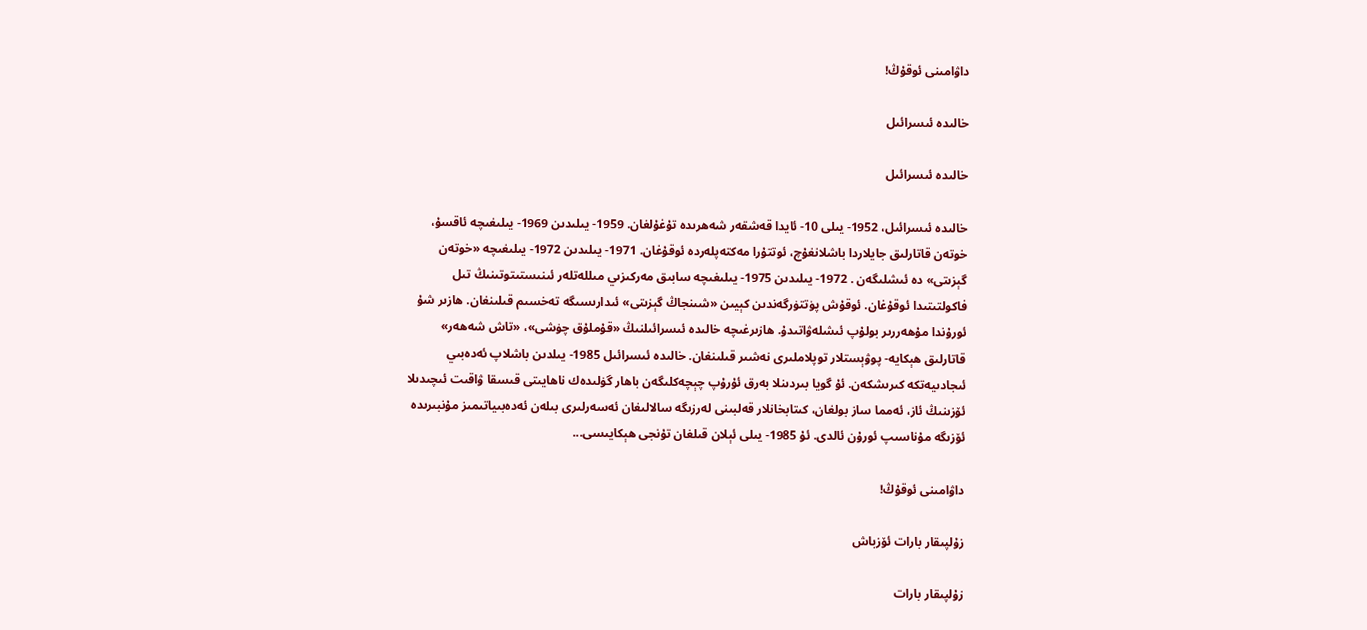داۋامىنى ئوقۇڭ!

خالىدە ئىسرائىل

خالىدە ئىسرائىل

خالىدە ئىسرائىل، 1952- يىلى 10- ئايدا قەشقەر شەھرىدە تۇغۇلغان. 1959- يىلىدىن 1969- يىلىغىچە ئاقسۇ، خوتەن قاتارلىق جايلاردا باشلانغۇچ، ئوتتۇرا مەكتەپلەردە ئوقۇغان. 1971- يىلىدىن 1972- يىلىغىچە «خوتەن گېزىتى» دە ئىشلىگەن . 1972- يىلىدىن 1975- يىلىغىچە سابىق مەركىزىي مىللەتلەر ئىنىستىتوتىنىڭ تىل فاكولتىتىدا ئوقۇغان. ئوقۇش پۈتتۈرگەندىن كېيىن «شىنجاڭ گېزىتى» ئىدارىسىگە تەخسىم قىلىنغان. ھازىر شۇ ئورۇندا مۇھەررىر بولۇپ ئىشلەۋاتىدۇ. ھازىرغىچە خالىدە ئىسرائىلنىڭ «قۇملۇق چۈشى»، «تاش شەھەر» قاتارلىق ھېكايە- پوۋېستلار توپلاملىرى نەشىر قىلىنغان. خالىدە ئىسرائىل 1985- يىلدىن باشلاپ ئەدەبىي ئىجادىيەتكە كىرىشكەن. ئۇ گويا بىردىنلا بەرق ئۇرۇپ چېچەكلىگەن باھار گۈلىدەك ناھايىتى قىسقا ۋاقىت ئىچىدىلا ئۆزىنىڭ ئاز، ئەمما ساز بولغان، كىتابخانلار قەلبىنى لەرزىگە سالالىغان ئەسەرلىرى بىلەن ئەدەبىياتىمىز مۇنبىرىدە ئۆزىگە مۇناسىپ ئورۇن ئالدى. ئۇ 1985- يىلى ئېلان قىلغان تۇنجى ھېكايىسى...

داۋامىنى ئوقۇڭ!

زۇلپىقار بارات ئۆزباش

زۇلپىقار بارات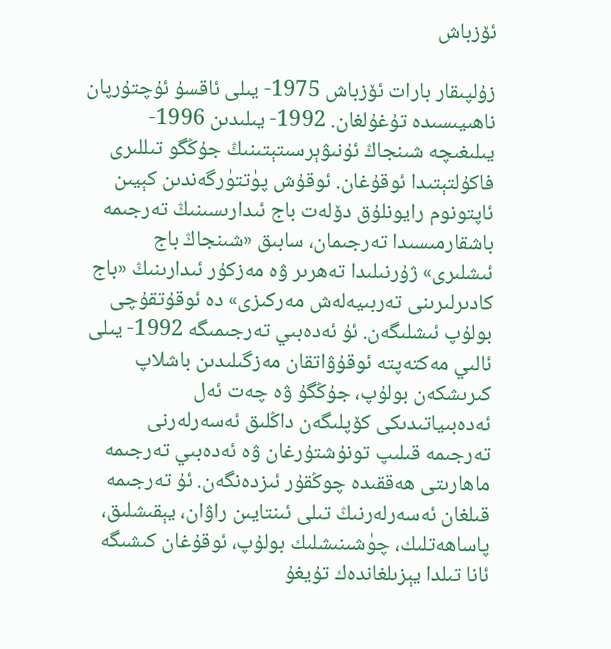ئۆزباش

زۇلپىقار بارات ئۆزباش 1975- يىلى ئاقسۇ ئۇچتۇرپان ناھىيىسىدە تۇغۇلغان. 1992- يىلىدىن 1996- يىلىغىچە شىنجاڭ ئۇنىۋېرسىتېتىنىڭ جۇڭگو تىللىرى فاكۇلتېتىدا ئوقۇغان. ئوقۇش پۈتتۈرگەندىن كېيىن ئاپتونوم رايونلۇق دۆلەت باج ئىدارىسىنىڭ تەرجىمە باشقارمىسىدا تەرجىمان، سابىق «شىنجاڭ باج ئىشلىرى» ژۇرنىلىدا تەھرىر ۋە مەزكۇر ئىدارىنىڭ «باج كادىرلىرىنى تەربىيەلەش مەركىزى» دە ئوقۇتقۇچى بولۇپ ئىشلىگەن. ئۇ ئەدەبىي تەرجىمىگە 1992- يىلى ئالىي مەكتەپتە ئوقۇۋاتقان مەزگىلىدىن باشلاپ كىرىشكەن بولۇپ، جۇڭگۇ ۋە چەت ئەل ئەدەبىياتىدىكى كۆپلىگەن داڭلىق ئەسەرلەرنى تەرجىمە قىلىپ تونۇشتۇرغان ۋە ئەدەبىي تەرجىمە ماھارىتى ھەققىدە چوڭقۇر ئىزدەنگەن. ئۇ تەرجىمە قىلغان ئەسەرلەرنىڭ تىلى ئىنتايىن راۋان، يېقىشلىق، پاساھەتلىك، چۈشىنىشلىك بولۇپ، ئوقۇغان كىشىگە ئانا تىلدا يېزىلغاندەك تۇيغۇ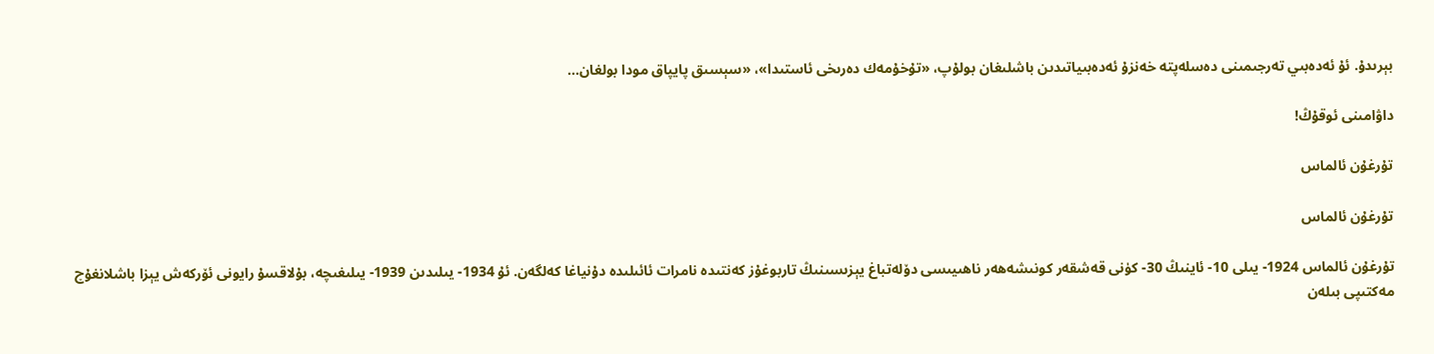بېرىدۇ. ئۇ ئەدەبىي تەرجىمىنى دەسلەپتە خەنزۇ ئەدەبىياتىدىن باشلىغان بولۇپ، «تۇخۇمەك دەرىخى ئاستىدا»، «سېسىق پايپاق مودا بولغان...

داۋامىنى ئوقۇڭ!

تۇرغۇن ئالماس

تۇرغۇن ئالماس

تۇرغۇن ئالماس 1924- يىلى 10- ئاينىڭ 30- كۈنى قەشقەر كونىشەھەر ناھىيىسى دۆلەتباغ يېزىسىنىڭ تاربوغۇز كەنتىدە نامرات ئائىلىدە دۇنياغا كەلگەن. ئۇ 1934- يىلىدىن 1939- يىلىغىچە، بۇلاقسۇ رايونى ئۆركەش يېزا باشلانغۇچ مەكتىپى بىلەن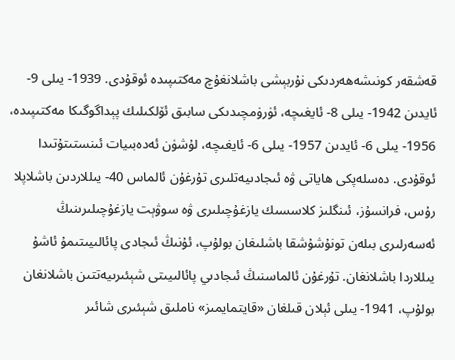قەشقەر كونىشەھەردىكى نۇربېشى باشلانغۇچ مەكتىپىدە ئوقۇدى. 1939- يىلى 9- ئايدىن 1942- يىلى 8- ئايغىچە، ئۈرۈمچىدىكى سابىق ئۆلكىلىك پېداگوگىكا مەكتىپىدە، 1956- يىلى 6- ئايدىن 1957- يىلى 6- ئايغىچە، لۇشۈن ئەدەبىيات ئىنستىتۇتىدا ئوقۇدى. دەسلەپكى ھاياتى ۋە ئىجادىيەتلىرى تۇرغۇن ئالماس 40- يىللاردىن باشلاپلا رۇس، فرانسۇز، ئىنگلىز كلاسسىك يازغۇچىلىرى ۋە سوۋېت يازغۇچىلىرىنىڭ ئەسەرلىرى بىلەن تونۇشۇشقا باشلىغان بولۇپ، ئۇنىڭ ئىجادى پائالىيىتىمۇ ئاشۇ يىللاردا باشلانغان. تۇرغۇن ئالماسنىڭ ئىجادىي پائالىيىتى شېئىرىيەتتىن باشلانغان بولۇپ، 1941- يىلى ئېلان قىلغان «قايتمايمىز» ناملىق شېئىرى شائىر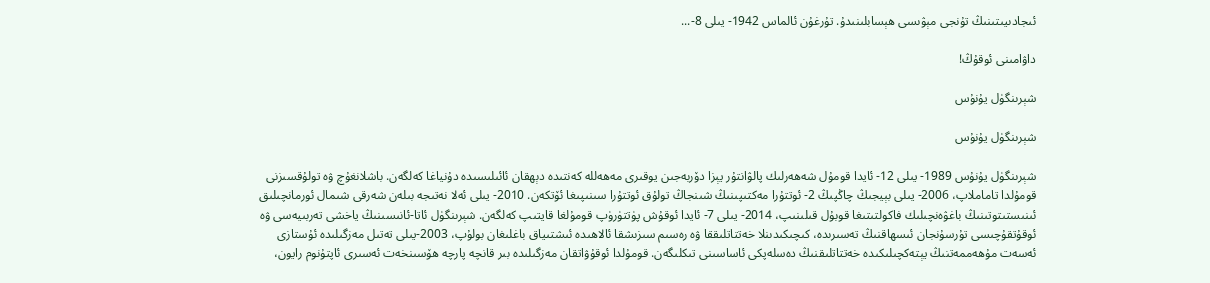ئىجادىيىتىنىڭ تۇنجى مېۋىسى ھېسابلىنىدۇ. تۇرغۇن ئالماس 1942- يىلى 8-...

داۋامىنى ئوقۇڭ!

شېرىنگۈل يۇنۇس

شېرىنگۈل يۇنۇس

شېرىنگۈل يۇنۇس 1989- يىلى 12- ئايدا قومۇل شەھەرلىك پالۋانتۇر يېزا دۆربەجىن يوقىرى مەھەللە كەنتىدە دېھقان ئائىلىسىدە دۇنياغا كەلگەن. باشلانغۇچ ۋە تولۇقسىزنى قومۇلدا تاماملاپ، 2006- يىلى بېيجىڭ چاڭپىڭ 2- ئوتتۇرا مەكتىپىنىڭ شىنجاڭ تولۇق ئوتتۇرا سىنىپىغا ئۆتكەن. 2010- يىلى ئەلا نەتىجە بىلەن شەرقى شىمال ئورمانچىلىق ئىنىستىتوتىنىڭ باغۋەنچىلىك فاكولتىتىغا قوبۇل قىلىنىپ، 2014- يىلى 7- ئايدا ئوقۇش پۈتتۈرۈپ قومۇلغا قايتىپ كەلگەن. شېرىنگۈل ئاتا-ئانىسىنىڭ ياخشى تەربىيەسى ۋە ئوقۇتقۇچىسى تۇرسۇنجان ئىسھاقنىڭ تەسىرىدە، كىچىكىدىنلا خەتتاتلىققا ۋە رەسىم سىزىشقا ئالاھىدە ئىشتىياق باغلىغان بولۇپ، 2003-يىلى تەتىل مەزگىلىدە ئۇستازى ئەسەت مۇھەممەتنىڭ يېتەكچىلىكىدە خەتتاتلىقنىڭ دەسلەپكى ئاساسىنى تىكلىگەن. قومۇلدا ئوقۇۋاتقان مەزگىلىدە بىر قانچە پارچە ھۆسىنخەت ئەسىرى ئاپتۇنوم رايون،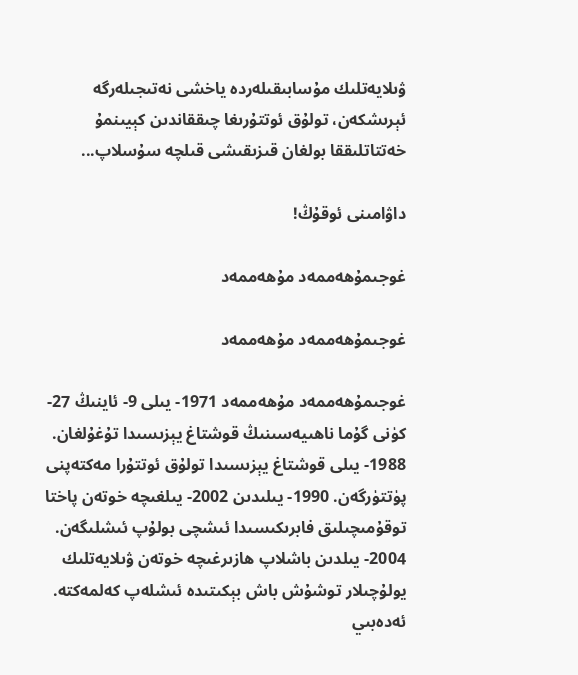ۋىلايەتلىك مۇسابىقىلەردە ياخشى نەتىجىلەرگە ئېرىشكەن، تولۇق ئوتتۇرىغا چىققاندىن كېيىنمۇ خەتتاتلىققا بولغان قىزىقىشى قىلچە سۇسلاپ...

داۋامىنى ئوقۇڭ!

غوجىمۇھەممەد مۇھەممەد

غوجىمۇھەممەد مۇھەممەد

غوجىمۇھەممەد مۇھەممەد 1971- يىلى 9- ئاينىڭ 27- كۈنى گۇما ناھىيەسىنىڭ قوشتاغ يېزىسىدا تۇغۇلغان. 1988- يىلى قوشتاغ يېزىسىدا تولۇق ئوتتۇرا مەكتەپنى پۈتتۈرگەن. 1990- يىلىدىن 2002- يىلغىچە خوتەن پاختا توقۇمىچىلىق فابرىكىسىدا ئىشچى بولۇپ ئىشلىگەن. 2004- يىلدىن باشلاپ ھازىرغىچە خوتەن ۋىلايەتلىك يولۇچىلار توشۇش باش بېكىتىدە ئىشلەپ كەلمەكتە. ئەدەبىي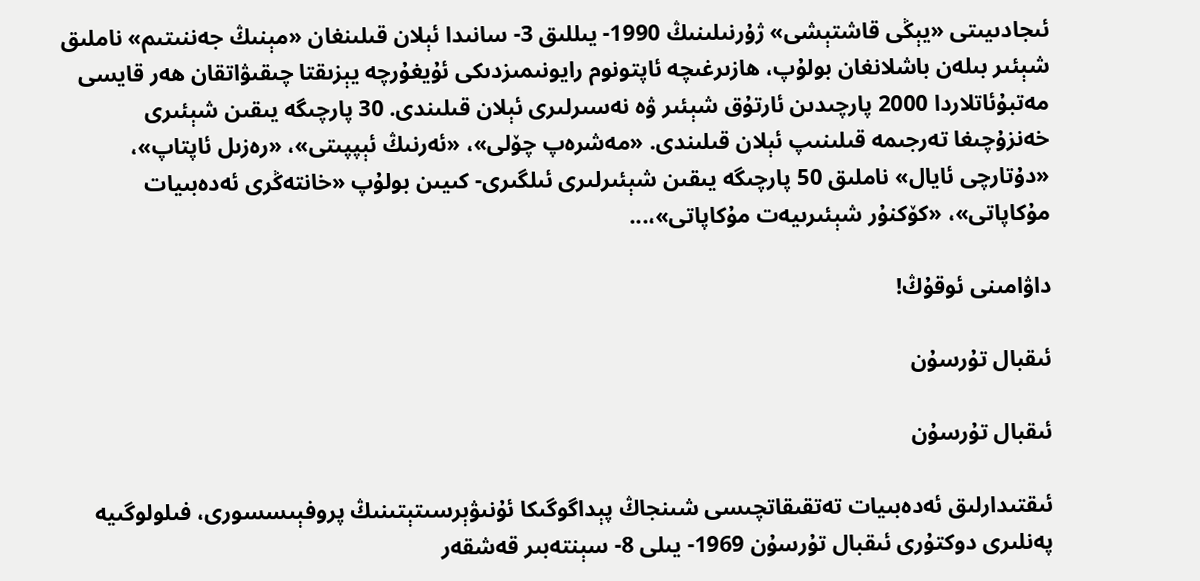ئىجادىيىتى «يېڭى قاشتېشى» ژۇرنىلىنىڭ 1990- يىللىق 3- سانىدا ئېلان قىلىنغان «مېنىڭ جەننىتىم» ناملىق شېئىر بىلەن باشلانغان بولۇپ، ھازىرغىچە ئاپتونوم رايونىمىزدىكى ئۇيغۇرچە يېزىقتا چىقىۋاتقان ھەر قايسى مەتبۇئاتلاردا 2000 پارچىدىن ئارتۇق شېئىر ۋە نەسىرلىرى ئېلان قىلىندى. 30 پارچىگە يىقىن شېئىرى خەنزۇچىغا تەرجىمە قىلىنىپ ئېلان قىلىندى. «مەشرەپ چۆلى»، «ئەرنىڭ ئېپپىتى»، «رەزىل ئاپتاپ»، «دۇتارچى ئايال» ناملىق 50 پارچىگە يىقىن شېئىرلىرى ئىلگىرى- كىيىن بولۇپ «خانتەڭرى ئەدەبىيات مۇكاپاتى»، «كۆكنۇر شېئىرىيەت مۇكاپاتى»،...

داۋامىنى ئوقۇڭ!

ئىقبال تۇرسۇن

ئىقبال تۇرسۇن

ئىقتىدارلىق ئەدەبىيات تەتقىقاتچىسى شىنجاڭ پېداگوگىكا ئۇنىۋېرسىتېتىنىڭ پروفېىسسورى، فىلولوگىيە پەنلىرى دوكتۇرى ئىقبال تۇرسۇن 1969- يىلى 8- سېنتەبىر قەشقەر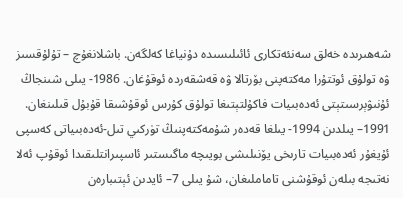شەھىرىدە خەلق سەنئەتكارى ئائىلىسىدە دۇنياغا كەلگەن. باشلانغۇچ – تۇلۇقسىز ۋە تولۇق ئوتتۇرا مەكتەپنى بۆرتالا ۋە قەشقەردە ئوقۇغان. 1986- يىلى شىنجاڭ ئۇنىۋېرسىتېتى ئەدەبىيات فاكۇلتېتىغا تولۇق كۇرس ئوقۇشىقا قۇبۇل قىلىنغان. 1991– يىلدىن 1994- يىلغا قەدەر شۇمەكتەپنىڭ تۈركىي تىل-ئەدەبىياتى كەسپى ئۇيغۇر ئەدەبىيات تارىخى يۆنىلىشى بويىچە ماگىستىر ئاسپىرانتلىقىدا ئوقۇپ ئەلا نەتىجە بىلەن ئوقۇشنى تاماملىغان، شۇ يىلى 7– ئايدىن ئېتىبارەن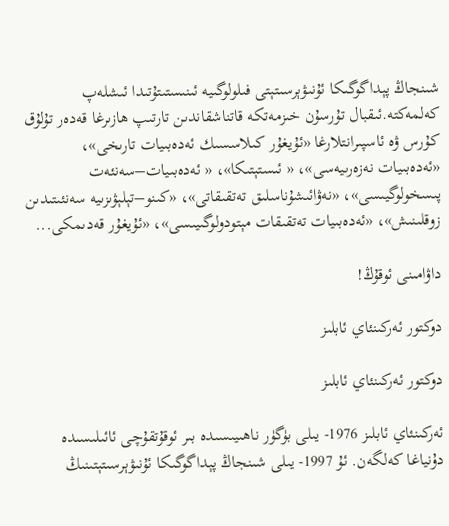شىنجاڭ پېداگوگىكا ئۇنىۋېرسىتېتى فىلولوگىيە ئىنىستىتۇتىدا ئىشلەپ كەلمەكتە.ئىقبال تۇرسۇن خىزمەتكە قاتناشقاندىن تارتىپ ھازىرغا قەدەر تۇلۇق كۇرس ۋە ئاسپىرانتلارغا «ئۇيغۇر كىلاسسىك ئەدەبىيات تارىخى»، «ئەدەبىيات نەزەرىيەسى»، « ئىستېتىكا»، « ئەدەبىيات–سەنئەت پىسخولوگيىسى»، «نەۋائىشۇناسلىق تەتقىقاتى»، «كىنو–تېلېۋىزىيە سەنئىتىدىن زوقلىنىش»، «ئەدەبىيات تەتقىقات مېتودولوگىيىسى»، «ئۇيغۇر قەدىمكى...

داۋامىنى ئوقۇڭ!

دوكتور ئەركىنئاي ئابلىز

دوكتور ئەركىنئاي ئابلىز

ئەركىنئاي ئابلىز 1976- يىلى بۈگۈر ناھىيىسىدە بىر ئوقۇتقۇچى ئائىلىسىدە دۇنياغا كەلگەن. ئۇ 1997- يىلى شىنجاڭ پېداگوگىكا ئۇنىۋېرسىتېتىنىڭ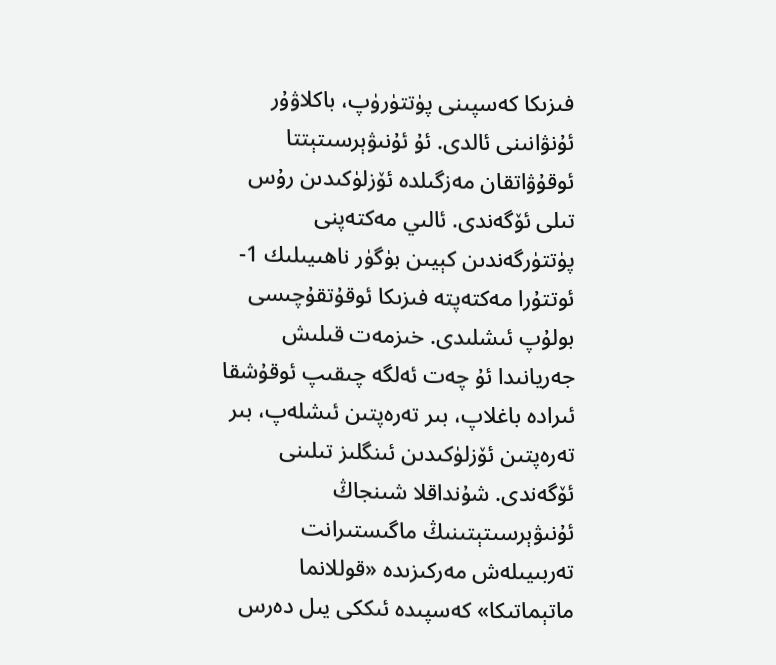فىزىكا كەسپىنى پۈتتۈرۈپ، باكلاۋۇر ئۇنۋانىنى ئالدى. ئۇ ئۇنىۋېرسىتېتتا ئوقۇۋاتقان مەزگىلدە ئۆزلۈكىدىن رۇس تىلى ئۆگەندى. ئالىي مەكتەپنى پۈتتۈرگەندىن كېيىن بۈگۈر ناھىيىلىك 1- ئوتتۇرا مەكتەپتە فىزىكا ئوقۇتقۇچىسى بولۇپ ئىشلىدى. خىزمەت قىلىش جەريانىدا ئۇ چەت ئەلگە چىقىپ ئوقۇشقا ئىرادە باغلاپ، بىر تەرەپتىن ئىشلەپ، بىر تەرەپتىن ئۆزلۈكىدىن ئىنگلىز تىلىنى ئۆگەندى. شۇنداقلا شىنجاڭ ئۇنىۋېرسىتېتىنىڭ ماگىستىرانت تەربىيىلەش مەركىزىدە «قوللانما ماتېماتىكا» كەسپىدە ئىككى يىل دەرس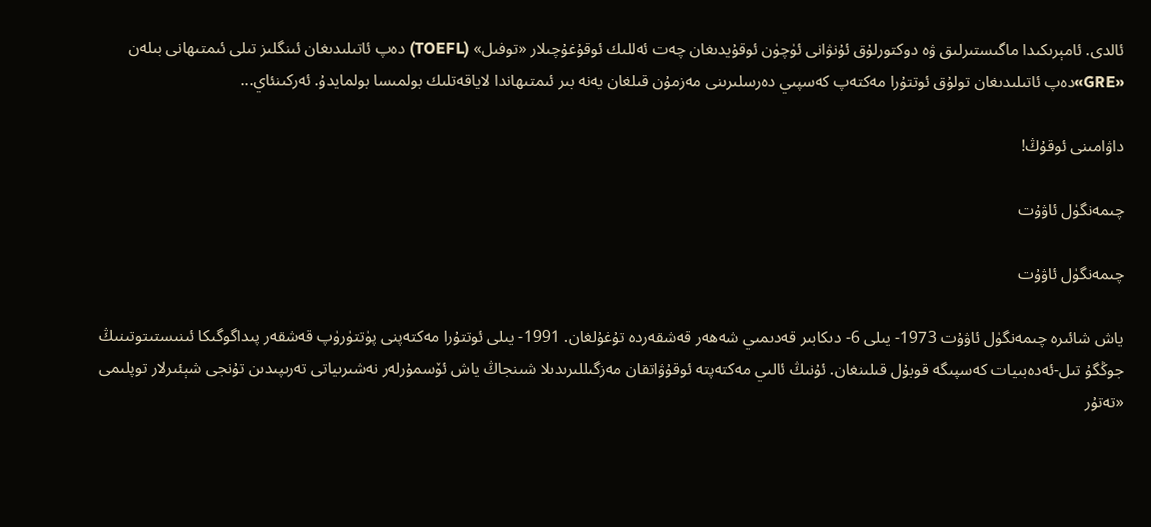ئالدى. ئامېرىكىدا ماگىستىرلىق ۋە دوكتورلۇق ئۇنۋانى ئۈچۈن ئوقۇيدىغان چەت ئەللىك ئوقۇغۇچىلار «توفىل» (TOEFL) دەپ ئاتىلىدىغان ئىنگلىز تىلى ئىمتىھانى بىلەن «GRE»دەپ ئاتىلىدىغان تولۇق ئوتتۇرا مەكتەپ كەسپىي دەرسلىرىنى مەزمۇن قىلغان يەنە بىر ئىمتىھاندا لاياقەتلىك بولمىسا بولمايدۇ. ئەركىنئاي...

داۋامىنى ئوقۇڭ!

چىمەنگۈل ئاۋۇت

چىمەنگۈل ئاۋۇت

ياش شائىرە چىمەنگۈل ئاۋۇت 1973- يىلى 6- دىكابىر قەدىمىي شەھەر قەشقەردە تۇغۇلغان. 1991- يىلى ئوتتۇرا مەكتەپنى پۈتتۈرۈپ قەشقەر پىداگوگىكا ئىنىستىتوتىنىڭ جوڭگۇ تىل-ئەدەبىيات كەسپىگە قوبۇل قىلىنغان. ئۇنىڭ ئالىي مەكتەپتە ئوقۇۋاتقان مەزگىللىرىدىلا شىنجاڭ ياش ئۆسمۇرلەر نەشىرىياتى تەرىپىدىن تۇنجى شېئىرلار توپلىمى «تەتۇر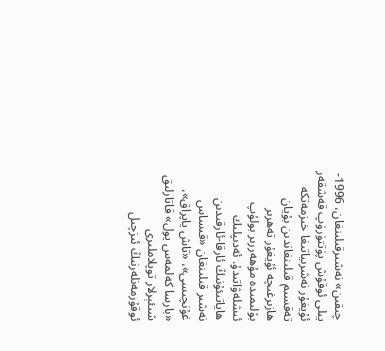چىقىن» نەشىرقىلىنغان، 1996- يىلى ئوقۇش پۈتتۈرۈپ قەشقەر ئۇيغۇر نەشرىياتىغا خىزمەتكە تەقسىم قىلىنغاندىن بۇيان ھازىرغىچە ئۇيغۇر تەھرىر بۆلىمىدە مۇھەررىر بولۇپ ئىشلەۋاتىدۇ. ئەدىپلىك ھاياتىئۇنىڭ ئارقا-ئارقىدىن نەشىر قىلىنغان «قىساس غۇنچىسى»، «تاش ياپراق»، «بارسا كەلمەس يول» قاتارلىق شىئېرلار توپلاملىرى ئوقۇرمەنلەرنىڭ ئىزچىل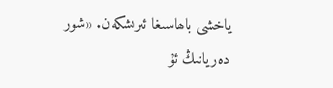ياخشى باھاسىغا ئىرىشكەن. «شور دەريانىڭ ئۇ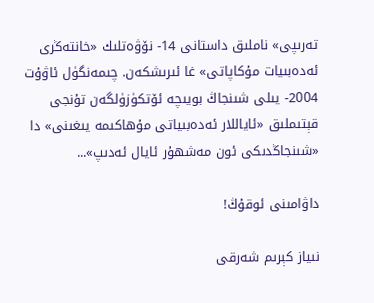تەرىپى» ناملىق داستانى 14- نۆۋەتلىك «خانتەڭرى ئەدەبىيات مۇكاپاتى» غا ئىرىشكەن. چىمەنگۈل ئاۋۇت 2004- يىلى شىنجاڭ بويىچە ئۆتكۈزۈلگەن تۇنجى قېتىملىق «ئاياللار ئەدەبىياتى مۇھاكىمە يىغىنى» دا «شىنجاڭدىكى ئون مەشھۇر ئايال ئەدىپ»...

داۋامىنى ئوقۇڭ!

نىياز كېرىم شەرقى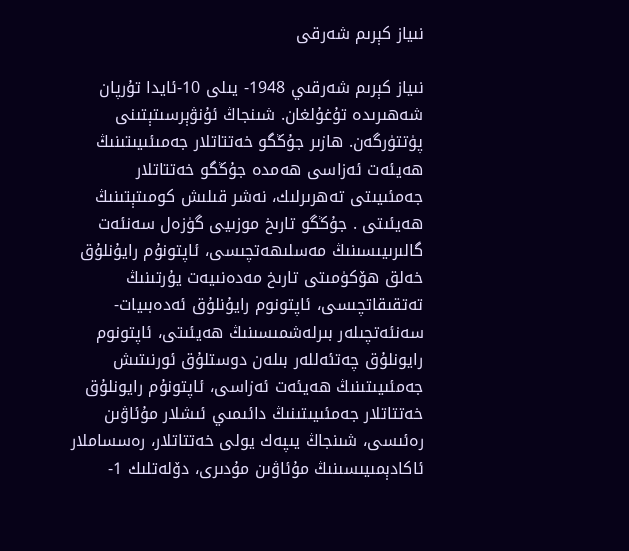نىياز كېرىم شەرقى

نىياز كېرىم شەرقىي 1948- يىلى 10-ئايدا تۇرپان شەھىرىدە تۇغۇلغان. شىنجاڭ ئۇنۋېرسىتېتىنى پۈتتۈرگەن. ھازىر جۇڭگو خەتتاتلار جەمىئىيىتىنىڭ ھەيئەت ئەزاسى ھەمدە جۇڭگو خەتتاتلار جەمئىيىتى تەھرىرلىك، نەشر قىلىش كومىتېتىنىڭ ھەيئىتى . جۇڭگو تارىخ موزىيى گۈزەل سەنئەت گالىرىيىسىنىڭ مەسلىھەتچىسى، ئاپتونۇم رايۇنلۇق خەلق ھۆكۈمىتى تارىخ مەدەنىيەت يۇرتىنىڭ تەتقىقاتچىسى، ئاپتونوم رايۇنلۇق ئەدەبىيات-سەنئەتچىلەر بىرلەشمىسىنىڭ ھەيئىتى، ئاپتونوم رايونلۇق چەتئەللەر بىلەن دوستلۇق ئورنىتىش جەمئىيىتىنىڭ ھەيئەت ئەزاسى، ئاپتونۇم رايونلۇق خەتتاتلار جەمئىيىتىنىڭ دائىمىي ئىشلار مۇئاۋىن رەئىسى، شىنجاڭ يىپەك يولى خەتتاتلار، رەسساملار ئاكادېمىيىسىنىڭ مۇئاۋىن مۇدىرى، دۆلەتلىك 1-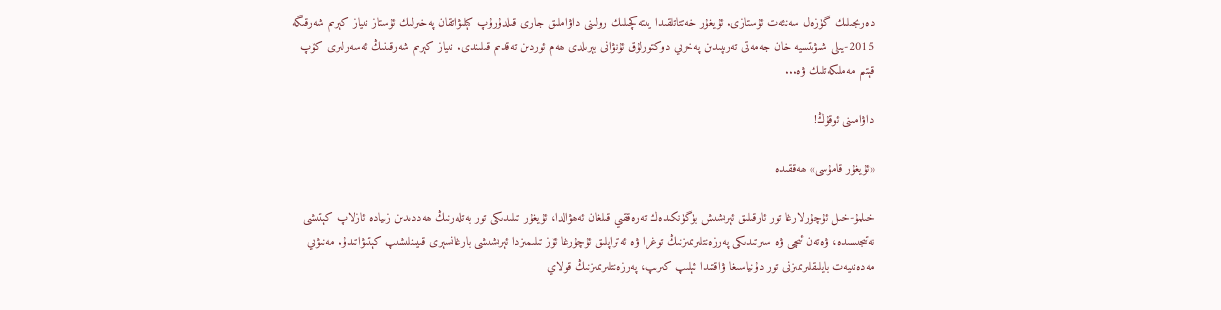دەرىجىلىك گۈزەل سەنئەت ئۇستازى. ئۇيغۇر خەتتاتلقىدا يىتەكچىلىك رولىنى داۋاملىق جارى قىلدۇرۇپ كېلىۋاتقان پەخىرلىك ئ‍ۇستاز نىياز كېرىم شەرقىگە 2015-يىلى شىۋىتسيە خان جەمەتى تەرىپىدىن پەخرىي دوكتورلۇق ئۇنۋانى بېرىلدى ھەم ئوردىن تەقدىم قىلىندى. نىياز كېرىم شەرقىنىڭ ئەسەرلىرى كۆپ قېتىم مەملىكەتلىك ۋە...

داۋامىنى ئوقۇڭ!

«ئۇيغۇر قامۇسى» ھەققىدە

خىلمۇ-خىل ئۇچۇرلارغا تور ئارقىلىق ئېرىشىش بۈگۈنكىدەك تەرەققىي قىلغان ئەھۋالدا، ئۇيغۇر تىلىدىكى تور بەتلەرنىڭ ھەددىدىن زىيادە ئازلاپ كېتىشى نەتىجىسىدە، ۋەتەن ئىچى ۋە سىرتىدىكى پەرزەنتلىرىمىزنىڭ توغرا ۋە ئەتراپلىق ئۇچۇرغا ئۆز تىلىمىزدا ئېرىشىشى بارغانسېرى قىيىنلىشىپ كېتىۋاتىدۇ. مەنىۋىي مەدەنىيەت بايلىقلىرىمىزنى تور دۇنياسىغا ۋاقتىدا ئېلىپ كىرىپ، پەرزەنتلىرىمىزنىڭ قولاي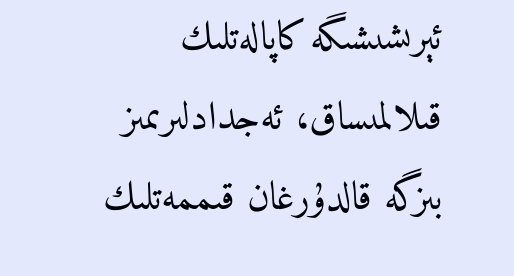ئېرىشىشىگە كاپالەتلىك قىلالمىساق، ئەجدادلىرىمىز بىزگە قالدۇرغان قىممەتلىك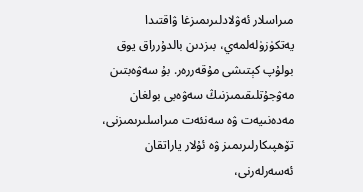مىراسلار ئەۋلادلىرىمىزغا ۋاقتىدا يەتكۈزۈلەلمەي، بىزدىن بالدۇرراق يوق بولۇپ كېتىشى مۇقەررەر. بۇ سەۋەبتىن مەۋجۇتلىقىمىزنىڭ سەۋەبى بولغان مەدەنىيەت ۋە سەنئەت مىراسلىرىمىزنى، تۆھپىكارلىرىمىز ۋە ئۇلار ياراتقان ئەسەرلەرنى،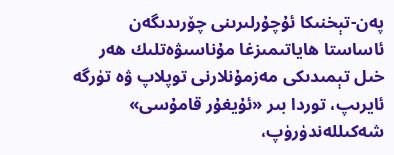پەن-تېخنىكا ئۇچۇرلىرىنى چۆرىدىگەن ئاساستا ھاياتىمىزغا مۇناسىۋەتلىك ھەر خىل تېمىدىكى مەزمۇنلارنى توپلاپ ۋە تۈرگە ئايرىپ، توردا بىر «ئۇيغۇر قامۇسى» شەكىللەندۈرۈپ،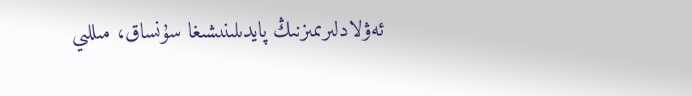ئەۋلادلىرىمىزنىڭ پايدىلىنىشىغا سۇنساق، مىللىي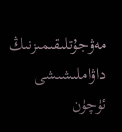مەۋجۇتلىقىمىزنىڭ داۋاملىشىشى ئۈچۈن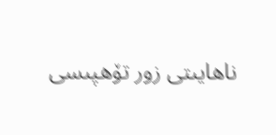ناھايىتى زور تۆھپىسى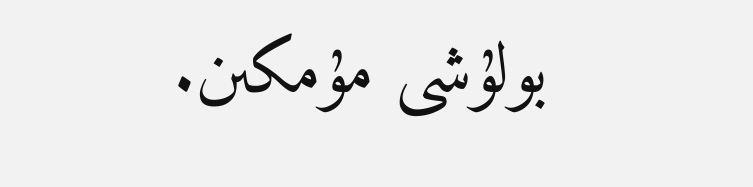بولۇشى مۇمكىن.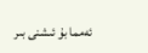ئەمما بۇ ئىشنى بىر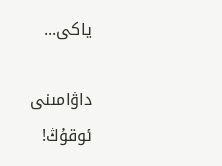ياكى...

داۋامىنى ئوقۇڭ!